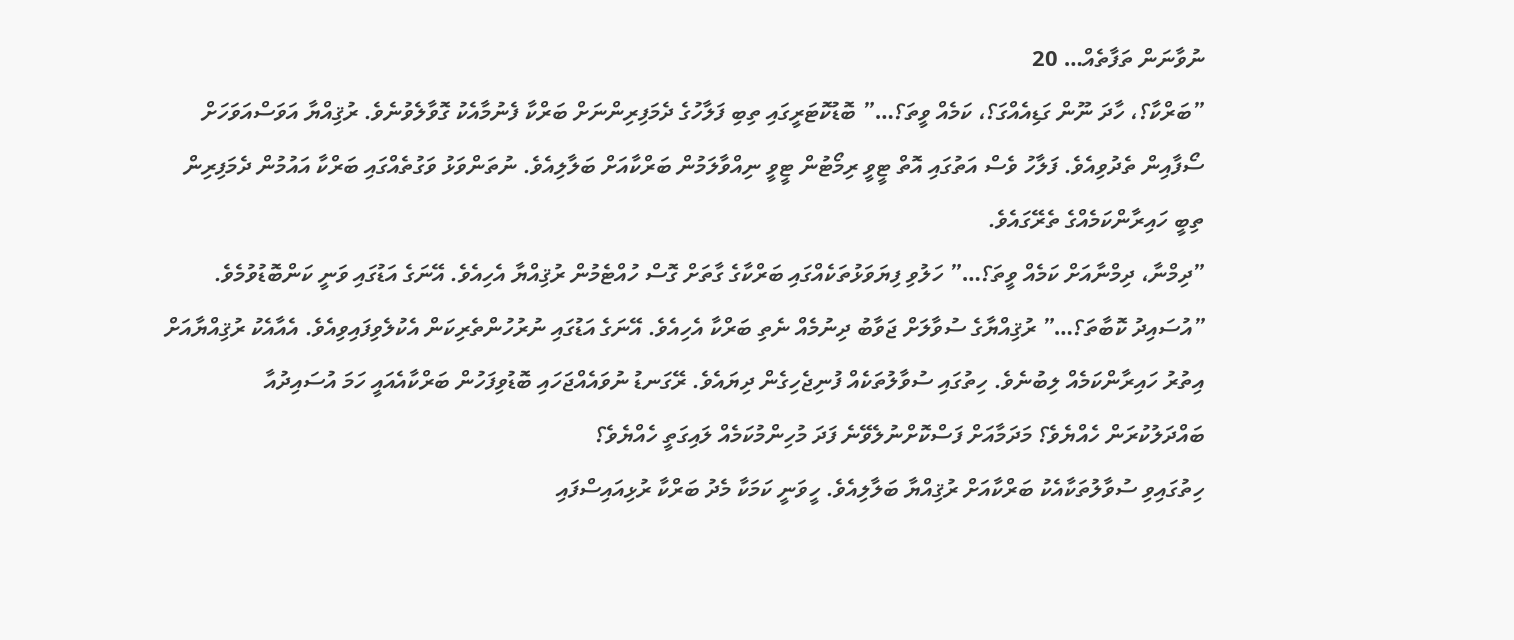ނުވާނަން ތަފާތެއް… 20
”ބަރްކާ؟، ހާދަ ނޫން ގަޑިއެއްގަ؟، ކަމެއް ވީތަ؟…” ބޮޑުކޮޓަރީގައި ތިބި ފަލާހުގެ ދެމަފިރިންނަށް ބަރްކާ ފެނުމާއެކު ގޮވާލެވުނެވެ. ރުޤިއްޔާ އަވަސްއަވަހަށް ސޯފާއިން ތެދުވިއެވެ. ފަލާހު ވެސް އަތުގައި އޮތް ޓީވީ ރިމޯޓުން ޓީވީ ނިއްވާލަމުން ބަރްކާއަށް ބަލާލިއެވެ. ނުތަންވަޅު ވަގުތެއްގައި ބަރްކާ އައުމުން ދެމަފިރިން ތިބީ ހައިރާންކަމެއްގެ ތެރޭގައެވެ.
”ދިމްނާ، ދިމްނާއަށް ކަމެއް ވީތަ؟…” ހަލުވި ފިޔަވަޅުތަކެއްގައި ބަރްކާގެ ގާތަށް ގޮސް ހުއްޓެމުން ރުޤިއްޔާ އެހިއެވެ. އޭނަގެ އަޑުގައި ވަނީ ކަންބޮޑުވުމެވެ.
”އުސައިދު ކޮބާތަ؟…” ރުޤިއްޔާގެ ސުވާލަށް ޖަވާބު ދިނުމެއް ނެތި ބަރްކާ އެހިއެވެ. އޭނަގެ އަޑުގައި ނުރުހުންތެރިކަން އެކުލެވިފައިވިއެވެ. އެއާއެކު ރުޤިއްޔާއަށް އިތުރު ހައިރާންކަމެއް ލިބުނެވެ. ހިތުގައި ސުވާލުތަކެއް ފުނިޖެހިގެން ދިޔައެވެ. ރޭގަނޑު ނުވައެއްޖަހައި ބޮޑުވިފަހުން ބަރްކާއެއައީ ހަމަ އުސައިދުއާ ބައްދަލުކުރަން ހެއްޔެވެ؟ މަދަމާއަށް ފަސްކޮށްނުލެވޭނެ ފަދަ މުހިންމުކަމެއް ލައިގަތީ ހެއްޔެވެ؟
ހިތުގައިވި ސުވާލުތަކާއެކު ބަރްކާއަށް ރުޤިއްޔާ ބަލާލިއެވެ. ހީވަނީ ކަމަކާ މެދު ބަރްކާ ރުޅިއައިސްފައި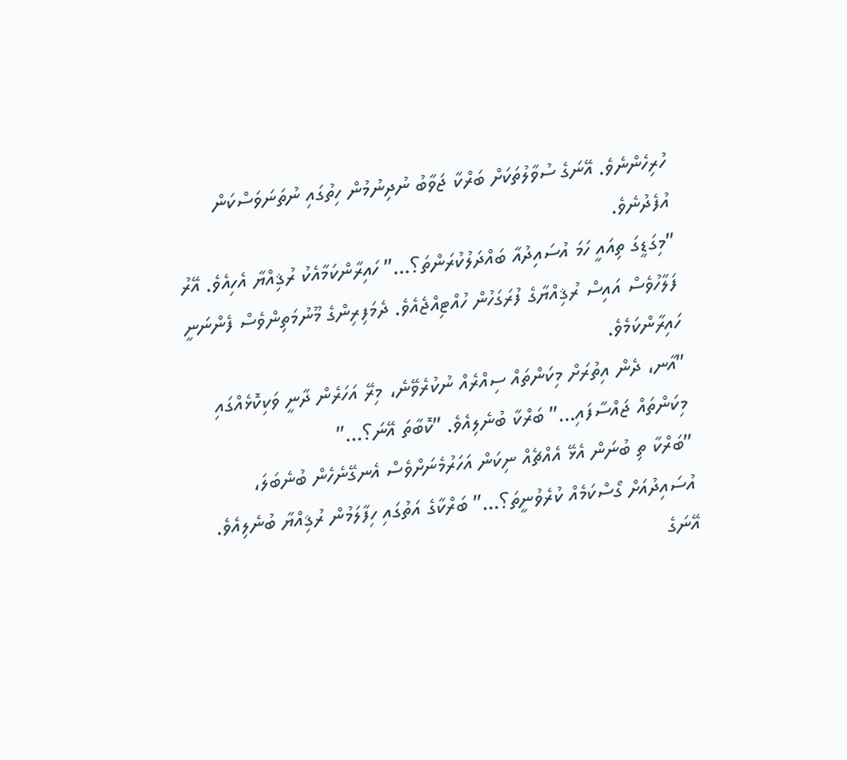ހުރިހެންނެވެ. އޭނަގެ ސުވާލުތަކަށް ބަރްކާ ޖަވާބު ނުދިނުމުން ހިތުގައި ނުތަނަވަސްކަން އުފެދުނެވެ.
”މިގަޑީގަ ތިއައީ ހަމަ އުސައިދުއާ ބައްދަލުކުރަންތަ؟…” ހައިރާންކަމާއެކު ރުޤިއްޔާ އެހިއެވެ. އޭރު ފަލާހުވެސް އައިސް ރުޤިއްޔާގެ ފުރަގަހުން ހުއްޓިއްޖެއެވެ. ދެމަފިރިންގެ މޫނުމަތިންވެސް ފެންނަނީ ހައިރާންކަމެވެ.
”އާނ، ދެން އިތުރަށް މިކަންތައް ސިއްރެއް ނުކުރެވޭނެ، މިރޭ އަހަރެން ދާނީ ވަކިކޮޅެއްގައި މިކަންތައް ޖައްސާފައި…” ބަރްކާ ބުނެލިއެވެ. ”ކޮބާތަ އޭނަ؟…”
”ބަރްކާ ތި ބުނަން އެޅޭ އެއްޗެއް ނިކަން އަހަރުމެނަށްވެސް އެނގޭނެހެން ބުނެބަލަ، އުސައިދުއަށް ގޯސްކަމެއް ކުރެވުނީތަ؟…” ބަރްކާގެ އަތުގައި ހިފާލަމުން ރުޤިއްޔާ ބުނެލިއެވެ. އޭނަގެ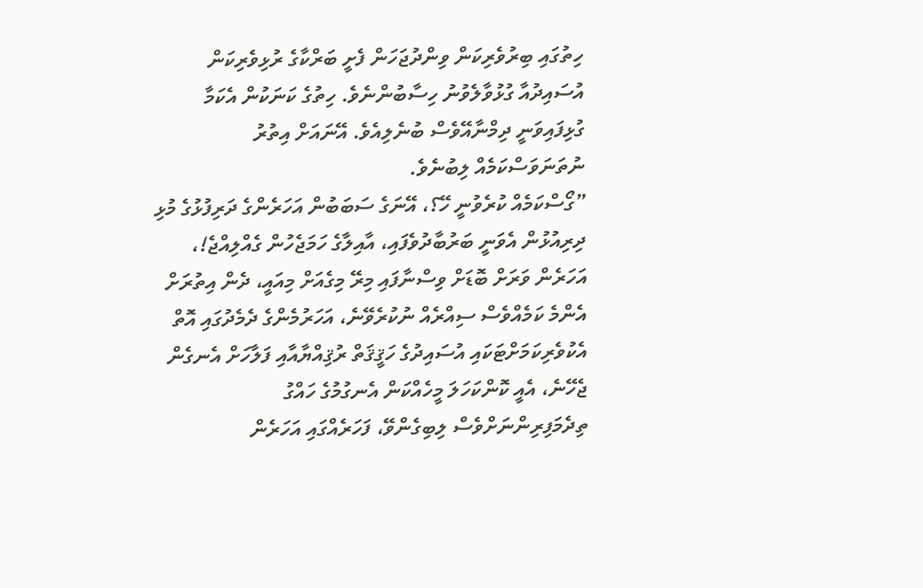ހިތުގައި ބިރުވެރިކަން ވިންދުޖަހަން ފެށީ ބަރްކާގެ ރުޅިވެރިކަން އުސައިދުއާ ގުޅުވާލެވުނު ހިސާބުންނެވެ. ހިތުގެ ކަނަކުން އެކަމާ ގުޅިފައިވަނީ ދިމްނާއޭވެސް ބުނެލިއެވެ. އޭނައަށް އިތުރު ނުތަނަވަސްކަމެއް ލިބުނެވެ.
”ގޯސްކަމެއް ކުރެވުނީ ހޭ؟، އޭނަގެ ސަބަބުން އަހަރެންގެ ދަރިފުޅުގެ މުޅި ދިރިއުޅުން އެވަނީ ބަރުބާދުވެފައި، އާއިލާގެ ހަމަޖެހުން ގެއްލިއްޖެ!، އަހަރެން ވަރަށް ބޮޑަށް ވިސްނާފައި މިރޭ މިގެއަށް މިއައީ، ދެން އިތުރަށް އެންމެ ކަމެއްވެސް ސިއްރެއް ނުކުރެވޭނެ، އަހަރުމެންގެ ދެމެދުގައި އޮތް އެކުވެރިކަމަށްޓަކައި އުސައިދުގެ ހަޤީޤަތް ރުޤިއްޔާއާއި ފަލާހަށް އެނގެން ޖެހޭނެ، އެއީ ކޮންކަހަލަ މީހެއްކަން އެނގުމުގެ ހައްގު ތިދެމަފިރިންނަށްވެސް ލިބިގެންވޭ، ފަހަރެއްގައި އަހަރެން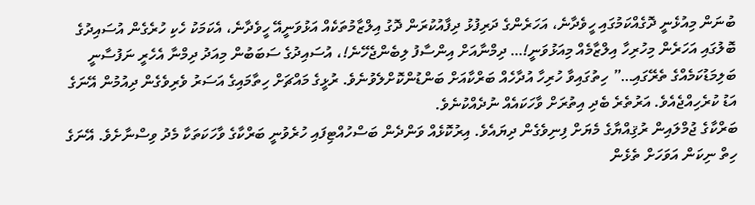ބުނަން މިއުޅެނީ ދޮގެއްކަމުގައި ހީވެދާނެ، އަހަރެންގެ ދަރިފުޅު ދިފާއުކުރަން ދޮގު އިލްޒާމުތަކެއް އަޅުވަނީއޭ ހީވެދާނެ، އެކަމަކު ހެކި ހުރެގެން އުސައިދުގެ ބޮލުގައި އަހަރެން މިހުރިހާ އިލްޒާމެއް މިއަޅުވަނީ!… ދިމްނާއަށް އިންސާފު ލިބެންޖެހޭނެ!، އުސައިދުގެ ސަބަބުން މިއަދު ދިމްނާ އެހެރީ ނަފުސާނީ ބަލިމަޑުކަމެއްގެ ތެރޭގައި…” ހިތުގައިވާ ހުރިހާ އުދާހެއް ބަރްކާއަށް ބަންޑުންކޮށްލެވުނެވެ. ރުޅީގެ މައްޗަށް ހިތާމައިގެ އަސަރު ވެރިވެގެން ދިއުމުން އޭނަގެ އަޑު ކުރެހިއްޖެއެވެ. އަރުތެރެ ބެދި އިތުރަށް ވާހަކައެއް ނުދެއްކުނެވެ.
ބަރްކާގެ ޖުމްލައިން ރުޤިއްޔާގެ މެޔަށް ފިނިވެގެން ދިޔައެވެ. އިރުކޮޅެއް ވަންދެން ބަސްހުއްޓިފައި ހުރެވުނީ ބަރްކާގެ ވާހަކަތަކާ މެދު ވިސްނާށެވެ. އޭނަގެ ހިތް ނިކަން އަވަހަށް ތެޅެން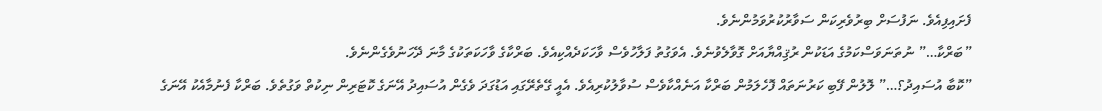ފެށައިފިއެވެ. ނަފުސަށް ބިރުވެރިކަން ސަވާރުކުރުވަމުންނެވެ.
”ބަރްކާ…” ނުތަނަވަސްކަމުގެ އަޑަކުން ރުޤިއްޔާއަށް ގޮވާލެވުނެވެ. އެވަގުތު ފަލާހުވެސް ވާހަކަދެއްކިއެވެ. ބަރްކާގެ ވާހަކަތަކުގެ މާނަ ދޭހަނުވެގެންނެވެ.
”ކޮބާ އުސައިދު؟…” ލޮލުން ފޭބި ކަރުނަތައް ފޮހެލަމުން ބަރްކާ އަނެއްކާވެސް ސުވާލުކުރިއެވެ. އެއީ ގޭތެރޭގައި އަޑުގަދަ ވެގެން އުސައިދު އޭނަގެ ކޮޓަރިން ނިކުތް ވަގުތެވެ. ބަރްކާ ފެނުމާއެކު އޭނަގެ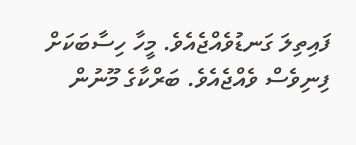ފައިތިލަ ގަނޑުވެއްޖެއެވެ. މީހާ ހިސާބަކަށް ފިނިވެސް ވެއްޖެއެވެ. ބަރްކާގެ މޫނުން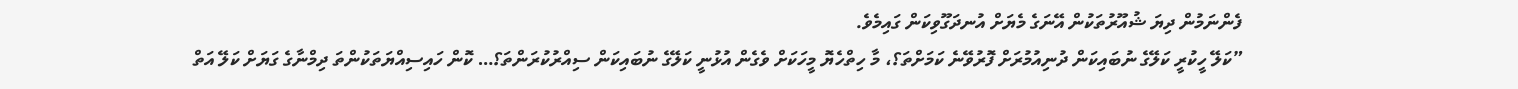ފެންނަމުން ދިޔަ ޝުއޫރުތަކުން އޭނަގެ މެޔަށް އުނދަގޫވިކަން ގައިމެވެ.
”ކަލޭ ހީކުރީ ކަލޭގެ ނުބައިކަން ދުނިއުމުރަށް ފޮރުވޭނެ ކަމަށްތަ؟، މާ ހިތްހެޔޮ މީހަކަށް ވެގެން އުޅުނީ ކަލޭގެ ނުބައިކަން ސިއްރުކުރަންތަ؟… ކޮން ހައިސިއްޔަތަކުންތަ ދިމްނާގެ ގަޔަށް ކަލޭ އަތް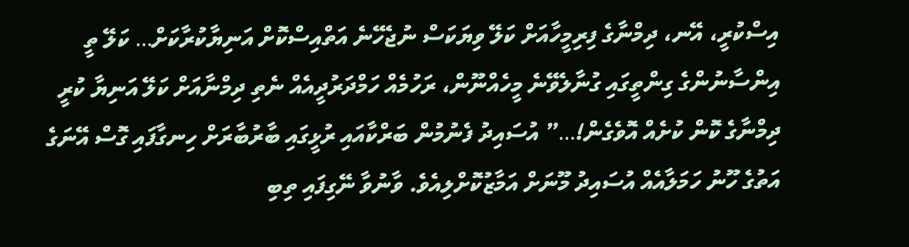އިސްކުރީ، އޭނ، ދިމްނާގެ ފިރިމީހާއަށް ކަލޭ ވިޔަކަސް ނުޖެހޭނެ އަތްއިސްކޮށް އަނިޔާކުރާކަށް… ކަލޭ ތީ އިންސާނުންގެ ގިންތީގައި ގުނާލެވޭނެ މީހެއްނޫން، ރަހުމެއް ހަމްދަރުދީއެއް ނެތި ދިމްނާއަށް ކަލޭ އަނިޔާ ކުރީ ދިމްނާގެ ކޮން ކުށެއް އޮވެގެން!…” އުސައިދު ފެނުމުން ބަރްކާއައި ރުޅީގައި ބާރުބާރަށް ހިނގާފައި ގޮސް އޭނަގެ އަތުގެ ހޫނު ހަމަލާއެއް އުސައިދު މޫނަށް އަމާޒުކޮށްލިއެވެ. ވާނުވާ ނޭގިފައި ތިބި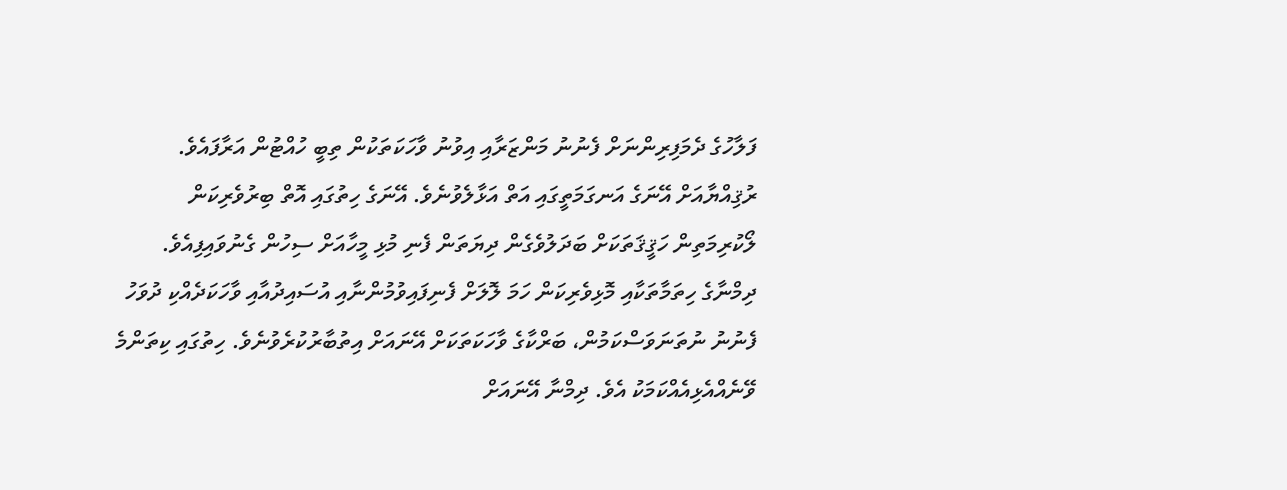ފަލާހުގެ ދެމަފިރިންނަށް ފެނުނު މަންޒަރާއި އިވުނު ވާހަކަތަކުން ތިބީ ހުއްޓުން އަރާފައެވެ. ރުޤިއްޔާއަށް އޭނަގެ އަނގަމަތީގައި އަތް އަޅާލެވުނެވެ. އޭނަގެ ހިތުގައި އޮތް ބިރުވެރިކަން ލޯކުރިމަތިން ހަޤީޤަތަކަށް ބަދަލުވެގެން ދިޔަތަން ފެނި މުޅި މީހާއަށް ސިހުން ގެނުވައިފިއެވެ. ދިމްނާގެ ހިތަމާތަކާއި މޮޅިވެރިކަން ހަމަ ލޮލަށް ފެނިފައިވުމުންނާއި އުސައިދުއާއި ވާހަކަދެއްކި ދުވަހު ފެނުނު ނުތަނަވަސްކަމުން، ބަރްކާގެ ވާހަކަތަކަށް އޭނައަށް އިތުބާރުކުރެވުނެވެ. ހިތުގައި ކިތަންމެ ވޭނެއްއެޅިއެއްކަމަކު އެވެ. ދިމްނާ އޭނައަށް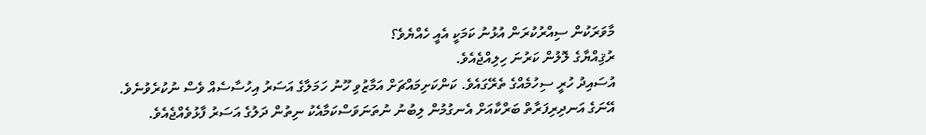މާވަރަކުން ސިއްރުކުރަން އުޅުނު ކަމަކީ އެއީ ހެއްޔެވެ؟
ރުޤިއްޔާގެ ލޮލުން ކަރުނަ ހިލިއްޖެއެވެ.
އުސައިދު ހުރީ ސިހުމެއްގެ ތެރޭގައެވެ. ކަންކަށިމައްޗަށް އަމާޒުވި ހޫނު ހަމަލާގެ އަސަރު އިހުސާސެއް ވެސް ނުކުރެވުނެވެ. އޭނަގެ އަނދިރިފަރާތް ބަރްކާއަށް އެނގުމުން ލިބުނު ނުތަނަވަސްކަމާއެކު ނިތުން ދަލުގެ އަސަރު ފާޅުވެއްޖެއެވެ.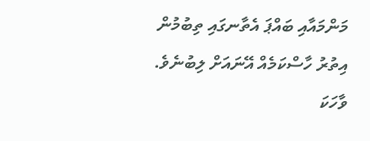މަންމައާއި ބައްޕަ އެތާނގައި ތިބުމުން އިތުރު ހާސްކަމެއް އޭނައަށް ލިބުނެވެ. ވާހަކަ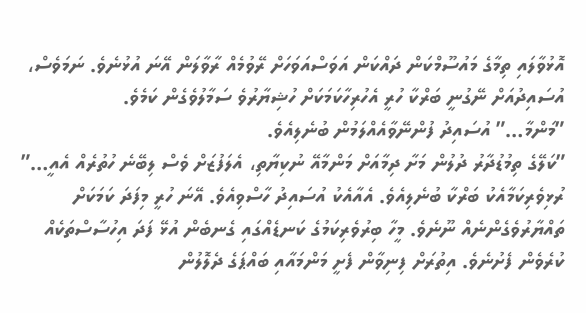އޮޅުވާލައި ތިމާގެ މައުސޫމްކަން ދައްކަން އަވަސްއަވަހަށް ރޭވުމެއް ރާވާލަން އޭނަ އުޅުނެވެ. ނަމަވެސް، އުސައިދުއަށް ނޭގުނީ ބަރްކާ ހުރީ އެހުރިހާކަމަކަށް ހުޝިޔާރުވެ ސަމާލުވެގެން ކަމެވެ.
”މަންމާ…” އުސައިދު ފުންނޭވާއެއްލަމުން ބުނެލިއެވެ.
”ކަލޭގެ ތިމުޑުދާރު ދުލުން މަށާ ދިމާއަށް މަންމާއޭ ނުކިޔާތި، އެލަފުޒަށް ވެސް ލިބޭނެ ހުތުރެއް އެއީ…” ރުޅިވެރިކަމާއެކު ބަރްކާ ބުނެލިއެވެ. އެއާއެކު އުސައިދު ހާސްވިއެވެ. އޭނަ ހުރީ މިފަދަ ކަމަކަށް ތައްޔާރުވެގެންނެއް ނޫނެވެ. މީހާ ބިރުވެރިކަމުގެ ކަނޑެއްގައި ގެނބެން އުޅޭ ފަދަ އިހުސާސްތަކެއް ކުރެވެން ފެށުނެވެ. އިތުރަށް ފިނިވާން ފެށީ މަންމައާއި ބައްޕަގެ ދެލޮލުން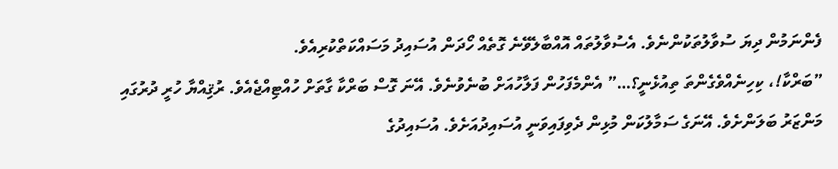ފެންނަމުން ދިޔަ ސުވާލުތަކުންނެވެ. އެސުވާލުތައް އޮއްބާލެވޭނެ ގޮތެއް ހޯދަން އުސައިދު މަސައްކަތްކުރިއެވެ.
”ބަރްކާ!، ކިހިނެއްވެގެންތަ ތިއުޅެނީ؟…” އެންމެފަހުން ފަލާހުއަށް ބުނެވުނެވެ. އޭނަ ގޮސް ބަރްކާ ގާތަށް ހުއްޓިއްޖެއެވެ. ރުޤިއްޔާ ހުރީ ދުރުގައި މަންޒަރު ބަލަންށެވެ. އޭނަގެ ސަމާލުކަން މުޅިން ދެވިފައިވަނީ އުސައިދުއަށެވެ. އުސައިދުގެ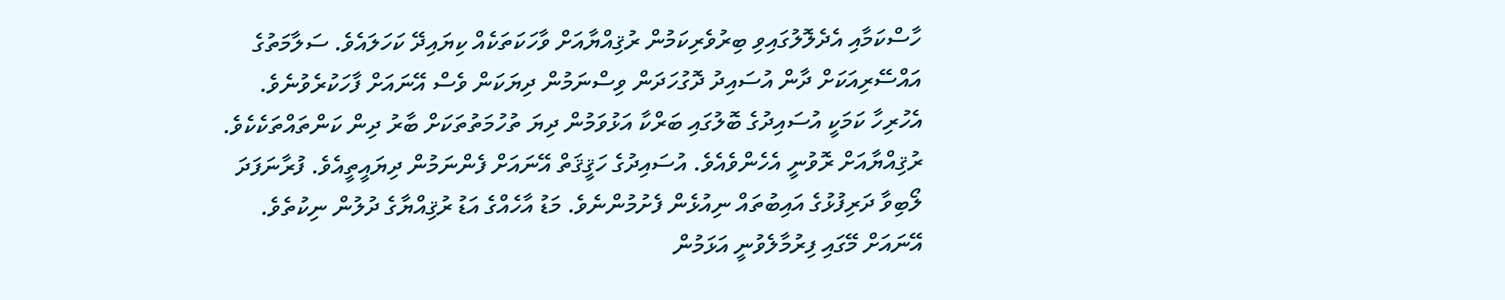ހާސްކަމާއި އެދެލޮލުގައިވި ބިރުވެރިކަމުން ރުޤިއްޔާއަށް ވާހަކަތަކެއް ކިޔައިދޭ ކަހަލައެވެ. ސަލާމަތުގެ އައްސޭރިއަކަށް ދާން އުސައިދު ދޮގުހަދަން ވިސްނަމުން ދިޔަކަން ވެސް އޭނައަށް ފާހަކުރެވުނެވެ. އެހުރިހާ ކަމަކީ އުސައިދުގެ ބޮލުގައި ބަރްކާ އަޅުވަމުން ދިޔަ ތުހުމަތުތަކަށް ބާރު ދިން ކަންތައްތަކެކެވެ. ރުޤިއްޔާއަށް ރޮވުނީ އެހެންވެއެވެ. އުސައިދުގެ ހަޤީޤަތް އޭނައަށް ފެންނަމުން ދިޔައީތީއެވެ. ފުރާނަފަދަ ލޯބިވާ ދަރިފުޅުގެ އައިބުތައް ނިއުޅެން ފެށުމުންނެވެ. މަޑު އާހެއްގެ އަޑު ރުޤިއްޔާގެ ދުލުން ނިކުތެވެ. އޭނައަށް މޭގައި ފިރުމާލެވުނީ އަޅަމުން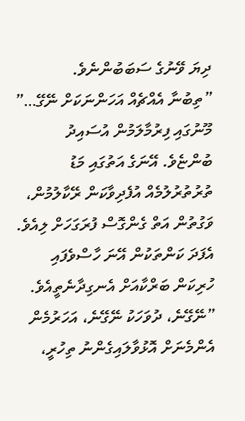ދިޔަ ވޭނުގެ ސަބަބުންނެވެ.
”ތިބުނާ އެއްޗެއް އަހަންނަކަށް ނޭގޭ…” މޫނުގައި ފިރުމާލަމުން އުސައިދު ބުންޏެވެ. އޭނަގެ އަތުގައި މަޑު ތުރުތުރުލުމެއް އުފެދިވާކަން ރޭކާލުމުން، ވަގުތުން އަތް ގެންގޮސް ފުރަގަހަށް ލިއެވެ. އެފަދަ ކަންތަކުން އޭނަ ހާސްވެފައި ހުރިކަން ބަރްކާއަށް އެނގިދާނެތީއެވެ.
”ނޭގޭނެ، ދުވަހަކު ނޭގޭނެ، އަހަރުމެން އެންމެނަށް އޮޅުވާލައިގެންނު ތިހުރީ،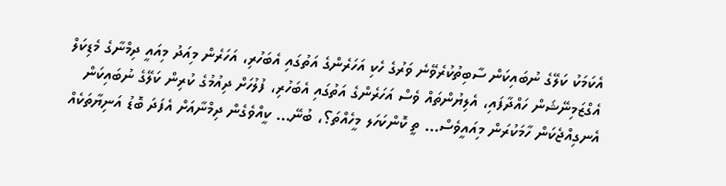އެކަމަކު ކަލޭގެ ނުބައިކަން ސާބިތުކުރެވޭނެ ވަރުގެ ހެކި އަހަރެންގެ އަތުގައި އެބަހުރި، އަހަރެން މިއަދު މިއައީ ދިމްނާގެ މެޑިކަލް އެގްޒަމިނޭޝަން ހައްދާފައި، އެލިޔުންތައް ވެސް އަހަރެންގެ އަތުގައި އެބަހުރި، ފުލުހަށް ދިއުމުގެ ކުރިން ކަލޭގެ ނުބައިކަން އެނގިއްޖެކަން ހާމަކުރަން މިއައީވެސް… ތީ ކޮންކަހަލ މީހެއްތަ؟، ބުނޭ… ކީއްވެގެން ދިމްނާއަށް އެފަދަ ބޮޑު އަނިޔާތަކެއް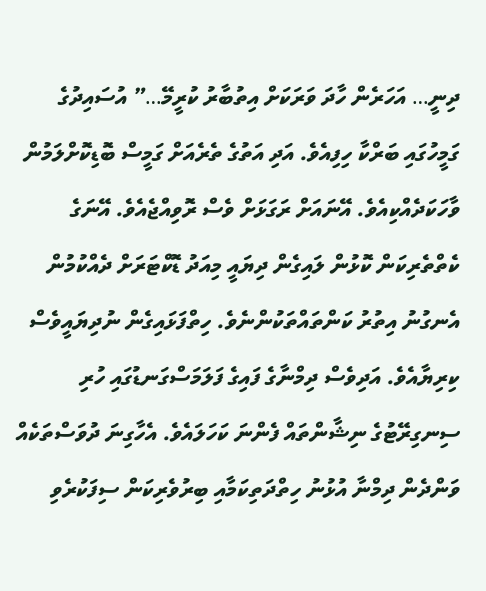ދިނީ… އަހަރެން ހާދަ ވަރަކަށް އިތުބާރު ކުރީމޭ…” އުސައިދުގެ ގަމީހުގައި ބަރްކާ ހިފިއެވެ. އަދި އަތުގެ ތެރެއަށް ގަމީސް ބޮޑިކޮށްލަމުން ވާހަކަދެއްކިއެވެ. އޭނައަށް ރަގަޅަށް ވެސް ރޮވިއްޖެއެވެ. އޭނަގެ ކެތްތެރިކަން ކޮޅުން ލައިގެން ދިޔައީ މިއަދު ޑޮކްޓަރަށް ދެއްކުމުން އެނގުނު އިތުރު ކަންތައްތަކުންނެވެ. ހިތްފަޅައިގެން ނުދިޔައީވެސް ކިރިޔާއެވެ. އަދިވެސް ދިމްނާގެ ފައިގެ ފަލަމަސްގަނޑުގައި ހުރި ސިނގިރޭޓުގެ ނިޝާންތައް ފެންނަ ކަހަލައެވެ. އެހާގިނަ ދުވަސްތަކެއް ވަންދެން ދިމްނާ އުޅުނު ހިތްދަތިކަމާއި ބިރުވެރިކަން ސިފަކުރެވި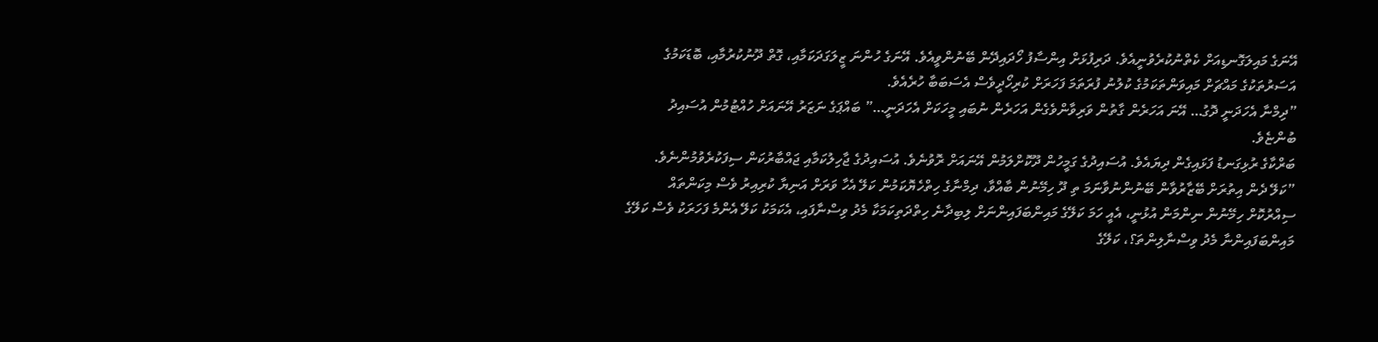އޭނަގެ މައިލަގޮނޑިއަށް ކެތްނުކުރެވުނީއެވެ. ދަރިފުޅަށް އިންސާފު ހޯދައިދޭން ބޭނުންވީއެވެ. އޭނަގެ ހުންނަ ޒީލަގަދަކަމާއި، ގޮތް ދޫނުކުރުމާއި، ބޮޑަކަމުގެ އަސަރުތަކުގެ މައްޗަށް މައިވަންތަކަމުގެ ކުލުނު ފުރަތަމަ ފަހަރަށް ކުރިހޯދީވެސް އެސަބަބާ ހުރެއެވެ.
”ދިމްނާ އެހަދަނީ ދޮގު… އޭނަ އަހަރެން ގާތުން ވަރިވާންވެގެން އަހަރެން ނުބައި މީހަކަށް އެހަދަނީ…” ބައްޕަގެ ނަޒަރު އޭނައަށް ހުއްޓުމުން އުސައިދު ބުންޏެވެ.
ބަރްކާގެ ރުޅިގަނޑު ފަޅައިގެން ދިޔައެވެ. އުސައިދުގެ ގަމީހުން ދޫކޮށްލަމުން އޭނައަށް ރޮވުނެވެ. އުސައިދުގެ ޖާހިލުކަމާއި ޖައްބާރުކަން ސިފަކުރެވުމުންނެވެ.
”ކަލޭ ދެން އިތުރަށް ބޭޒާރުވާން ބޭނުންނުވާނަމަ ތި ދޫ ހިމޭނުން ބާއްވާ، ދިމްނާގެ ހިތްހެޔޮކަމުން ކަލޭ އެހާ ވަރަށް އަނިޔާ ކުރިއިރު ވެސް މިކަންތައް ސިއްރުކޮށް ހިމޭނުން ނިންމަން އުޅުނީ، އެއީ ހަމަ ކަލޭގެ މައިންބަފައިންނަށް ލިބިދާނެ ހިތްދަތިކަމަކާ މެދު ވިސްނާފައި، އެކަމަކު ކަލޭ އެންމެ ފަހަރަކު ވެސް ކަލޭގެ މައިންބަފައިންނާ މެދު ވިސްނާލިންތަ؟، ކަލޭގެ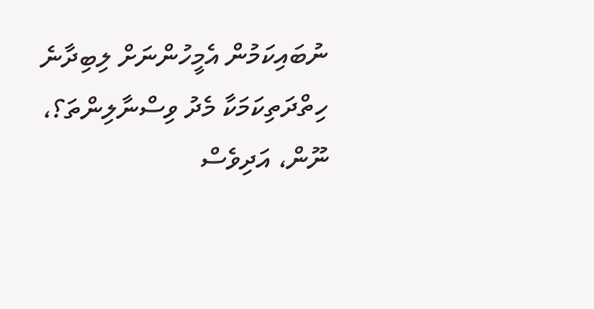ނުބައިކަމުން އެމީހުންނަށް ލިބިދާނެ ހިތްދަތިކަމަކާ މެދު ވިސްނާލިންތަ؟، ނޫން، އަދިވެސް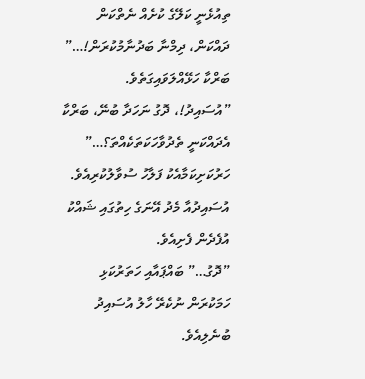ތިއުޅެނީ ކަލޭގެ ކުށެއް ނެތްކަން ދައްކަން، ދިމްނާ ބަދުނާމުކުރަން!…” ބަރްކާ ހަޅޭއްލަވައިގަތެވެ.
”އުސައިދު!، ދޮގު ނަހަދާ ބުނޭ، ބަރްކާ އެދައްކަނީ ތެދުވާހަކަތަކެއްތަ؟…” ހަރުކަށިކަމާއެކު ފަލާހު ސުވާލުކުރިއެވެ. އުސައިދުއާ މެދު އޭނަގެ ހިތުގައި ޝައްކު އުފެދެން ފެށިއެވެ.
”ދޮގު…” ބައްޕައާއި ހަތަރުކަޅި ހަމަކުރަން ނުކެރޭ ހާލު އުސައިދު ބުނެލިއެވެ.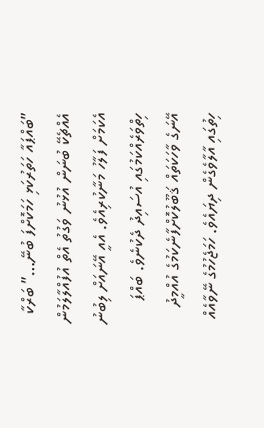”ބައްޕައާ ހަތަރުކަޅި ހަމަކޮށްފަ ބުނޭ…” ބަރްކާ އެއްޗެކޭ ބުނަން އުޅުނު ވަގުތު އެތް އުފުއްލާލަމުން އެކަމަށް ފަލާހު މަނާކުރިއެވެ. އެއީ އޭނައަށް ލިބުނު ހިތްވަރެއްކަމުގައި އުސައިދު ދެކުނެވެ. ބައްޕަ އޭނަގެ ވާހަކަތައް ޤަބޫލުކޮށްފާނެކަމުގެ އުއްމީދު ހިތުގައި އާލާވެގެން ދިޔައެވެ. ހަމަޖެހުމުގެ ނޭވާއެއް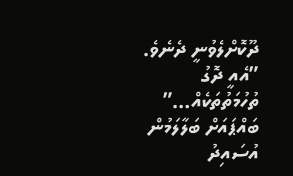ދޫކޮށްލެވުނީ ދެނެވެ.
”އެއީ ދޮގު ތުހުމަތުތަކެއް…” ބައްޕައަށް ބަލާލަމުން އުސައިދު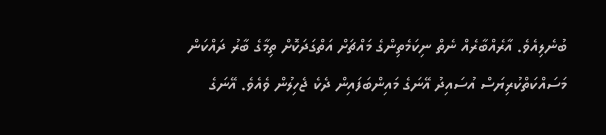ބުނެލިއެވެ. އާރެއްބާރެއް ނެތް ނިކަމެތިންގެ މައްޗަށް އަތްގަދަކޮށް ތިމާގެ ބާރު ދައްކަން މަސައްކަތްކުރިޔަސް އުސައިދު އޭނަގެ މައިންބަފައިން ދެކެ ޖެހިލުން ވެއެވެ. އޭނަގެ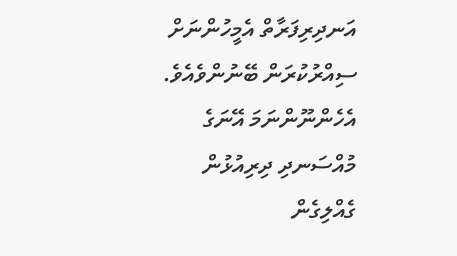އަނދިރިފަރާތް އެމީހުންނަށް ސިއްރުކުރަން ބޭނުންވެއެވެ. އެހެންނޫންނަމަ އޭނަގެ މުއްސަނދި ދިރިއުޅުން ގެއްލިގެން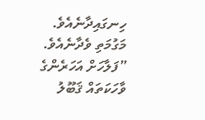ހިނގައިދާނެއެވެ. މަގުމަތި ވެދާނެއެވެ.
”ފަލާހަށް އަހަރެންގެ ވާހަކަތައް ޤަބޫލު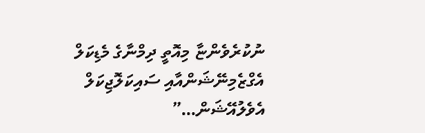ނުކުރެވެންޏާ މިއޮތީ ދިމްނާގެ މެޑިކަލް އެގްޒެމިނޭޝަންއާއި ސައިކަލޮޖިކަލް އެވެލުއޭޝަން…”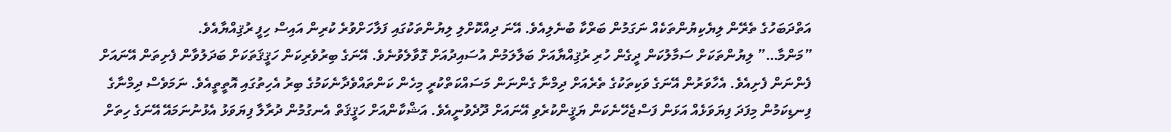އަތްދަބަހުގެ ތެރޭން ލިޔެކިޔުންތަކެއް ނަގަމުން ބަރްކާ ބުނެލިއެވެ. އޭނަ ދިއްކޮށްލި ލިޔުންތަކުގައި ފަލާހަށްވުރެ ކުރިން އައިސް ހިފީ ރުޤިއްޔާއެވެ.
”މަންމާ…” ލިޔުންތަކަށް ސަމާލުކަން ދީގެން ހުރި ރުޤިއްޔާއަށް ބަލާލަމުން އުސައިދުއަށް ގޮވާލެވުނެވެ. އޭނަގެ ބިރުވެރިކަން ހަޤީޤަތަކަށް ބަދަލުވާން ފެށިތަން އޭނައަށް ފެންނަން ފެށިއެވެ. އެހާވަރުން އޭނަގެ ވަކިތަކުގެ ތެރެއަށް ދިމްނާ ގެންނަން މަސައްކަތްކުރީ މިހެން ކަންތައްވެދާނެކަމުގެ ބިރު އެހިތުގައި އޮތީތީއެވެ. ނަމަވެސް ދިމްނާގެ ފިނޑިކަމުން މިފަދަ ފިޔަވަޅެއް އަޅަން ފަސްޖެހޭނެކަން ޔަޤީންކުރެވި އޭނައަށް ދޫދެވުނީއެވެ. އަޝްކާންއަށް ހަޤީޤަތް އެނގުމުން ދުރާލާ ފިޔަވަޅު އެޅުނުނަމައޭ އޭނަގެ ހިތަށް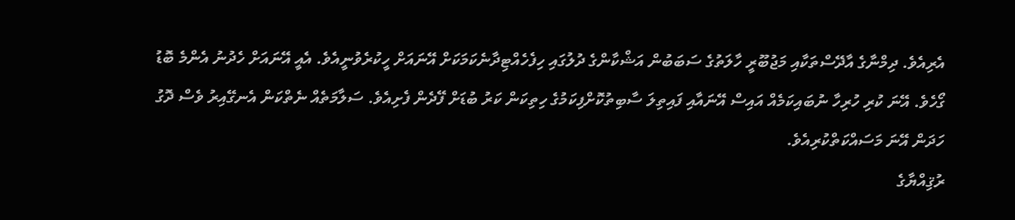އެރިއެވެ. ދިމްނާގެ އާދޭސްތަކާއި މަޖުބޫރީ ހާލަތުގެ ސަބަބުން އަޝްކާންގެ ދުލުގައި ހިފެހެއްޓިދާނެކަމަކަށް އޭނައަށް ހީކުރެވުނީއެވެ. އެއީ އޭނައަށް ހެދުނު އެންމެ ބޮޑު ގޯހެވެ. އޭނަ ކުރި ހުރިހާ ނުބައިކަމެއް އައިސް އޭނައާއި ފައިތިލަ ސާބިތުކޮށްފިކަމުގެ ހިތިކަން ކަރު ބުޑަށް ފޭދެން ފެށިއެވެ. ސަލާމަތެއް ނެތްކަން އެނގޭއިރު ވެސް ދޮގު ހަދަން އޭނަ މަސައްކަތްކުރިއެވެ.
ރުޤިއްޔާގެ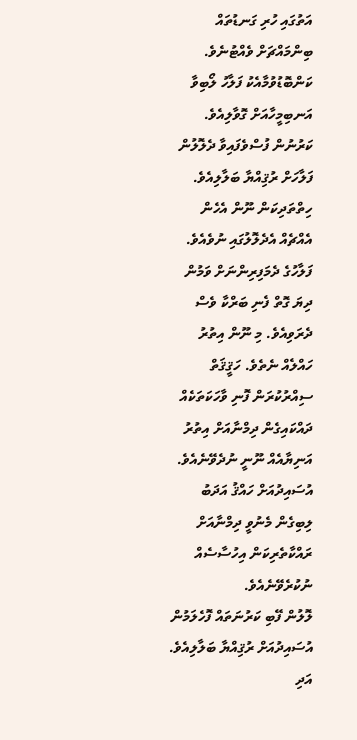އަތުގައި ހުރި ގަނޑުތައް ބިންމައްޗަށް ވެއްޓުނެވެ. ކަންބޮޑުވުމާއެކު ފަލާހު ލޯބިވާ އަނބިމީހާއަށް ގޮވާލިއެވެ. ކަރުނުން ފުސްވެފައިވާ ދެލޮލުން ފަލާހަށް ރުޤިއްޔާ ބަލާލިއެވެ. ހިތްތަދިކަން ނޫން އެހެން އެއްޗެއް އެދެލޮލުގައި ނުވެއެވެ. ފަލާހުގެ ދެމަފިރިންނަށް ވަމުން ދިޔަ ގޮތް ފެނި ބަރްކާ ވެސް ދެރަވިއެވެ. މި ނޫން އިތުރު ހައްލެއް ނެތެވެ. ހަޤީޤަތް ސިއްރުކުރަން ފޮނި ވާހަކަތަކެއް ދައްކައިގެން ދިމްނާއަށް އިތުރު އަނިޔާއެއް ނޫނީ ނުދެވޭނެއެވެ. އުސައިދުއަށް ހައްޤު އަދަބު ލިބިގެން މެނުވީ ދިމްނާއަށް ރައްކާތެރިކަން އިހުސާސެއް ނުކުރެވޭނެއެވެ.
ލޮލުން ފޭބި ކަރުނަތައް ފޮހެލަމުން އުސައިދުއަށް ރުޤިއްޔާ ބަލާލިއެވެ. އަދި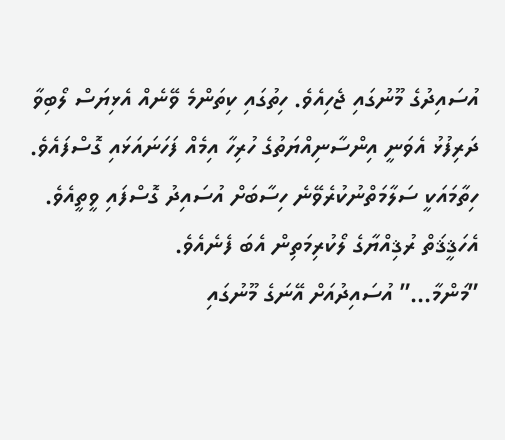އުސައިދުގެ މޫނުގައި ޖެހިއެވެ. ހިތުގައި ކިތަންމެ ވޭނެއް އެޅިޔަސް ލޯބިވާ ދަރިފުޅު އެވަނީ އިންސާނިއްޔަތުގެ ހުރިހާ އިމެއް ފަހަނައަޅައި ގޮސްފައެވެ. ހިތާމައަކީ ސަލާމަތްނުކުރެވޭނެ ހިސާބަށް އުސައިދު ގޮސްފައި ވީތީއެވެ. އެހަޤީޤަތް ރުޤިއްޔާގެ ލޯކުރިމަތިން އެބަ ފެނެއެވެ.
”މަންމާ…” އުސައިދުއަށް އޭނަގެ މޫނުގައި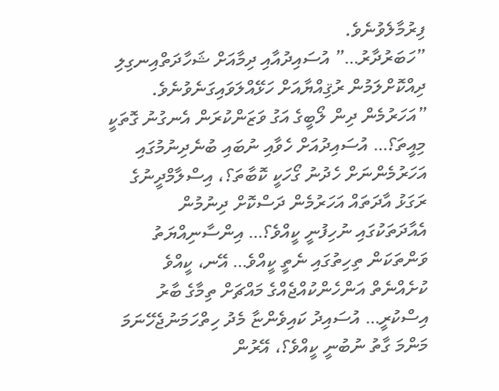ފިރުމާލެވުނެވެ.
”ހަބަރުދާރު…” އުސައިދުއާއި ދިމާއަށް ޝަހާދަތްއިނގިލި ދިއްކޮށްލަމުން ރުޤިއްޔާއަށް ހަޅޭއްލަވައިގަނެވުނެވެ.
”އަހަރުމެން ދިން ލޯބީގެ އަގު ވަޒަންކުރަން އެނގުނު ގޮތަކީ މިއީތަ؟… އުސައިދުއަށް ހެވާއި ނުބައި ބުނެދިނުމުގައި އަހަރުމެންނަށް ހެދުނު ގޯހަކީ ކޮބާތަ؟، އިސްލާމްދީނުގެ ރަގަޅު އާދަތައް އަހަރުމެން ދަސްކޮށް ދިނުމުން އެއާދަތަކުގައި ނުހިފުނީ ކީއްވެ؟… އިންސާނިއްޔަތު ވަންތަކަން ތިހިތުގައި ނެތީ ކީއްވެ… އޭނ، ކީއްވެ ކުށެއްނެތް އަންހެންކުއްޖެއްގެ މައްޗަށް ތިމާގެ ބާރު އިސްކުރީ… އުސައިދު ކައިވެންޏާ މެދު ހިތްހަމަނުޖެހޭނަމަ މަންމަ ގާތު ނުބުނީ ކީއްވެ؟، އޭރުން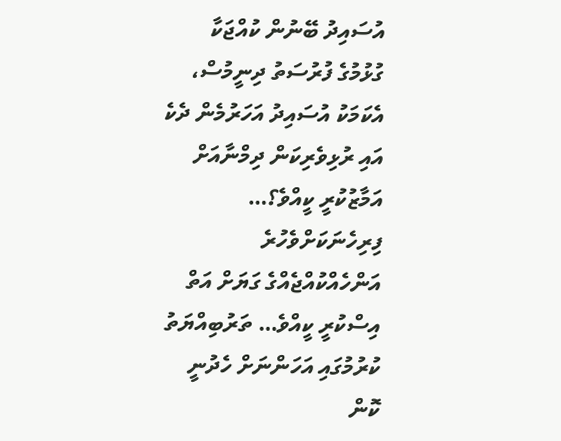އުސައިދު ބޭނުން ކުއްޖަކާ ގުޅުމުގެ ފުރުސަތު ދިނީމުސް، އެކަމަކު އުސައިދު އަހަރުމެން ދެކެ އައި ރުޅިވެރިކަން ދިމްނާއަށް އަމާޒުކުރީ ކީއްވެ؟… ފިރިހެނަކަށްވެހުރެ އަންހެއްކުއްޖެއްގެ ގަޔަށް އަތް އިސްކުރީ ކީއްވެ… ތަރުބިއްޔަތު ކުރުމުގައި އަހަންނަށް ހެދުނީ ކޮން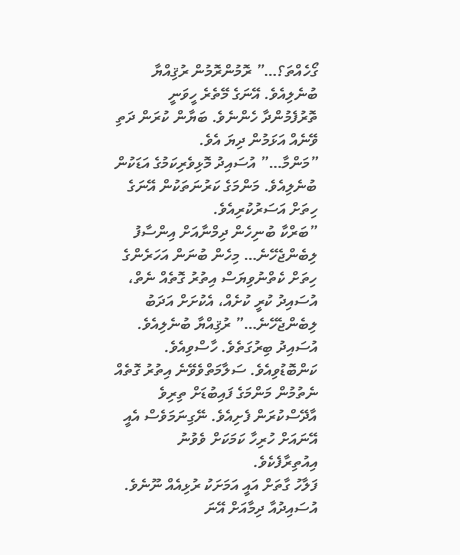ގޯހެއްތަ؟…” ރޮމުންރޮމުން ރުޤިއްޔާ ބުނެލިއެވެ. އޭނަގެ މޭތެރެ ހީވަނީ ތޮރުފެމުންދާ ހެންނެވެ. ބަޔާން ކުރަން ދަތި ވޭނެއް އަޅަމުން ދިޔަ އެވެ.
”މަންމާ…” އުސައިދު މޮޅިވެރިކަމުގެ އަޑަކުން ބުނެލިއެވެ. މަންމަގެ ކަރުނަތަކުން އޭނަގެ ހިތަށް އަސަރުކުރިއެވެ.
”ބަރްކާ ބުނިހެން ދިމްނާއަށް އިންސާފު ލިބެންޖެހޭނެ… މިހެން ބުނަން އަހަރެންގެ ހިތަށް ކެތްނުވިޔަސް އިތުރު ގޮތެއް ނެތް، އުސައިދު ކުރީ ކުށެއް، އެކުށަށް އަދަބު ލިބެންޖެހޭނެ…” ރުޤިއްޔާ ބުނެލިއެވެ.
އުސައިދު ބިރުގަތެވެ. ހާސްވިއެވެ. ކަންބޮޑުވިއެވެ. ސަލާމަތްވެވޭނެ އިތުރު ގޮތެއް ނެތުމުން މަންމަގެ ފައިބުޑަށް ތިރިވެ އާދޭސްކުރަން ފެށިއެވެ. ނޭގިނަމަވެސް އެއީ އޭނައަށް ހުރިހާ ކަމަކަށް ވެވުނު އިއުތިރާފެކެވެ.
ފަލާހު ގާތަށް އައީ އަމަށަކު ރުޅިއެއް ނޫނެވެ. އުސައިދުއާ ދިމާއަށް އޭނަ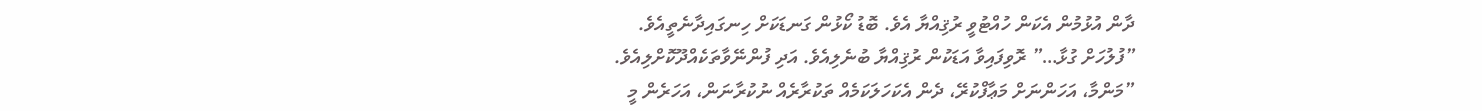ދާން އުޅުމުން އެކަން ހުއްޓުވީ ރުޤިއްޔާ އެވެ. ބޮޑު ކޯޅުން ގަނޑަކަށް ހިނގައިދާނެތީއެވެ.
”ފުލުހަށް ގުޅާ…” ރޮވިފައިވާ އަޑަކުން ރުޤިއްޔާ ބުނެލިއެވެ. އަދި ފުންނޭވާތަކެއްދޫކޮށްލިއެވެ.
”މަންމާ، އަހަންނަށް މަޢާފްކުރޭ، ދެން އެކަހަލަކަމެއް ތަކުރާރެއް ނުކުރާނަން، އަހަރެން މީ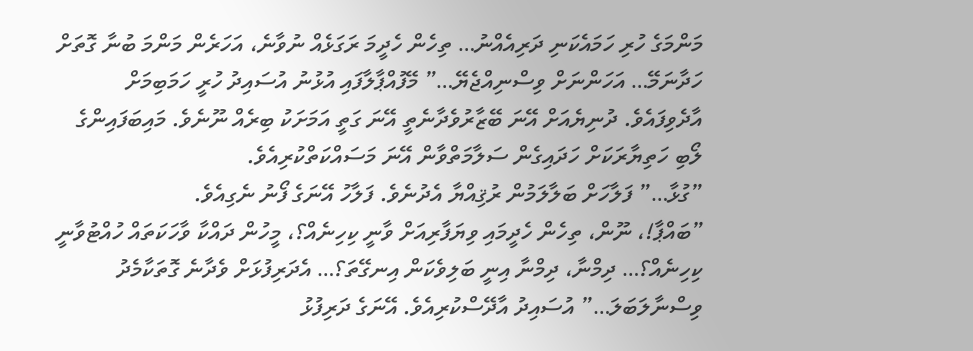މަންމަގެ ހުރި ހަމައެކަނި ދަރިއެއްނު… ތިހެން ހެދީމަ ރަގަޅެއް ނުވާނެ، އަހަރެން މަންމަ ބުނާ ގޮތަށް ހަދާނަމޭ… އަހަންނަށް ވިސްނިއްޖެޔޭ…” މޭފުއްޕާލާފައި އުޅުނު އުސައިދު ހުރީ ހަމަބިމަށް އާދެވިފައެވެ. ދުނިޔެއަށް އޭނަ ބޭޒާރުވެދާނެތީ އޭނަ ގަތީ އަމަށަކު ބިރެއް ނޫނެވެ. މައިބަފައިންގެ ލޯބި ހަތިޔާރަކަށް ހަދައިގެން ސަލާމަތްވާން އޭނަ މަސައްކަތްކުރިއެވެ.
”ގުޅާ…” ފަލާހަށް ބަލާލަމުން ރުޤިއްޔާ އެދުނެވެ. ފަލާހު އޭނަގެ ފޯނު ނެގިއެވެ.
”ބައްޕާ!، ނޫން، ތިހެން ހެދީމައި ވިޔަފާރިއަށް ވާނީ ކިހިނެއް؟، މީހުން ދައްކާ ވާހަކަތައް ހުއްޓުވާނީ ކިހިނެއް؟… ދިމްނާ، ދިމްނާ އިނީ ބަލިވެކަން އިނގޭތަ؟… އެދަރިފުޅަށް ވެދާނެ ގޮތަކާމެދު ވިސްނާލަބަލަ…” އުސައިދު އާދޭސްކުރިއެވެ. އޭނަގެ ދަރިފުޅު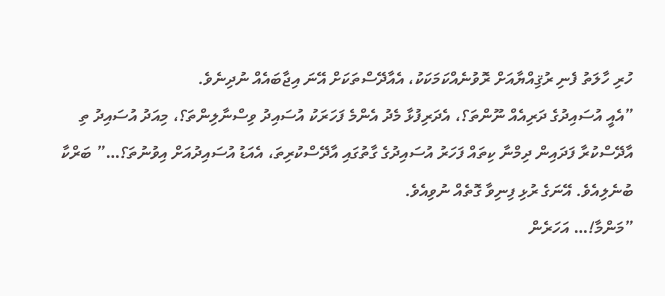ހުރި ހާލަތު ފެނި ރުޤިއްޔާއަށް ރޮވުނެއްކަމަކަކު، އެއާދޭސްތަކަށް އޭނަ އިޖާބައެއް ނުދިނެވެ.
”އެއީ އުސައިދުގެ ދަރިއެއް ނޫންތަ؟، އެދަރިފުޅާ މެދު އެންމެ ފަހަރަކު އުސައިދު ވިސްނާލިންތަ؟، މިއަދު އުސައިދު ތި އާދޭސްކުރާ ފަދައިން ދިމްނާ ކިތައް ފަހަރު އުސައިދުގެ ގާތުގައި އާދޭސްކުރިތަ، އެއަޑު އުސައިދުއަށް އިވުނުތަ؟…” ބަރްކާ ބުނެލިއެވެ. އޭނަގެ ރުޅި ފިނިވާ ގޮތެއް ނުވިއެވެ.
”މަންމާ!… އަހަރެން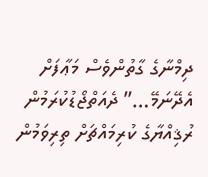ދިމްނާގެ ގާތުންވެސް މަޢާފަށް އެދޭނަމޭ…” ދެއަތްޖޯޑުކުރަމުން ރުޤިއްޔާގެ ކުރިމައްޗަށް ތިރިވަމުން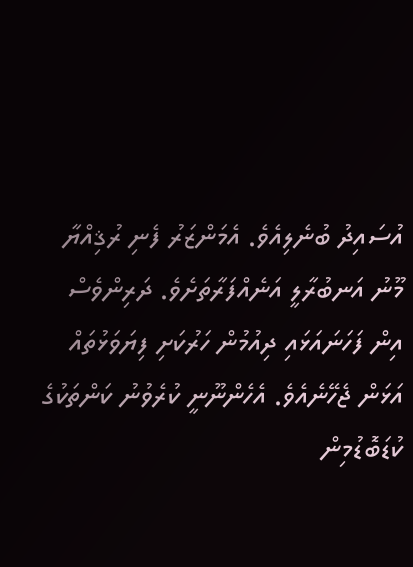އުސައިދު ބުނެލިއެވެ. އެމަންޒަރު ފެނި ރުޤިއްޔާ މޫނު އަނބުރާލީ އަނެއްފަރާތަށެވެ. ދަރިންވެސް އިން ފަހަނައަޅައި ދިއުމުން ހަރުކަށި ފިޔަވަޅުތައް އަޅަން ޖެހޭނެއެވެ. އެހެންނޫނީ ކުރެވުނު ކަންތަކުގެ ކުޑަބޮޑުމިން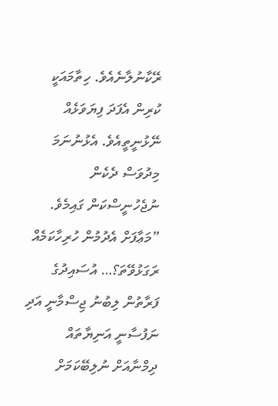ރޭކާނުލާނެއެވެ. ހިތާމައަކީ ކުރިން އެފަދަ ފިޔަވަޅެއް ނޭޅުނީތީއެވެ. އެޅުނުނަމަ މިދުވަސް ދެކެން ނުޖެހުނީސްކަން ގައިމެވެ.
”މަޢާފަށް އެދުމުން ހުރިހާކަމެއް ރަގަޅުވޭތަ؟… އުސައިދުގެ ފަރާތުން ލިބުނު ޖިސްމާނީ އަދި ނަފުސާނީ އަނިޔާތައް ދިމްނާއަށް ނުލިބޭކަމަށް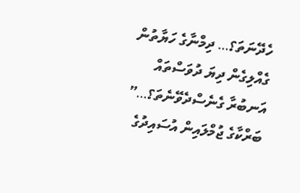ހެދޭނަތަ؟… ދިމްނާގެ ހަޔާތުން ގެއްލިގެން ދިޔަ ދުވަސްތައް އަނބުރާ ގެނެސްދެވޭނެތަ؟…” ބަރްކާގެ ޖުމްލައިން އުސައިދުގެ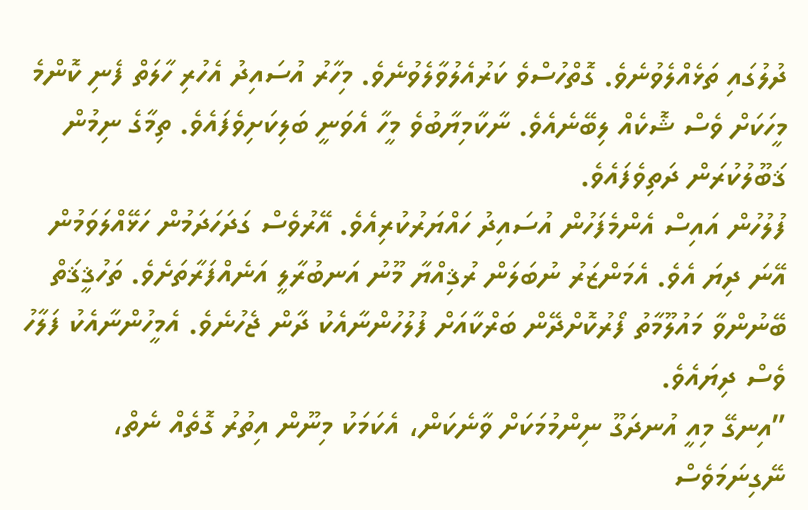ދުލުގައި ތަޅެއްލެވުނެވެ. ގޮތްހުސްވެ ކަރުއެލުވާލެވުނެވެ. މިހާރު އުސައިދު އެހުރި ހާލަތް ފެނި ކޮންމެ މީހަކަށް ވެސް ޝޮކެއް ލިބޭނެއެވެ. ނާކާމިޔާބުވެ މީހާ އެވަނީ ބަލިކަށިވެފައެވެ. ތިމާގެ ނިމުން ޤަބޫލުކުރަން ދަތިވެފައެވެ.
ފުލުހުން އައިސް އެންމެފަހުން އުސައިދު ހައްޔަރުކުރިއެވެ. އޭރުވެސް ގަދަހަދަމުން ހަޅޭއްލަވަމުން އޭނަ ދިޔަ އެވެ. އެމަންޒަރު ނުބަލަން ރުޤިއްޔާ މޫނު އަނބުރާލީ އަނެއްފަރާތަށެވެ. ތަހުޤީޤަތް ބޭނުންވާ މައުލޫމާތު ފޯރުކޮށްދޭން ބަރްކާއަށް ފުލުހުންނާއެކު ދާން ޖެހުނެވެ. އެމީހުންނާއެކު ފަލާހު ވެސް ދިޔައެވެ.
”އިނގޭ މިއީ އުނދަގޫ ނިންމުމަކަށް ވާނެކަން، އެކަމަކު މިނޫން އިތުރު ގޮތެއް ނެތް، ނޭގިނަމަވެސް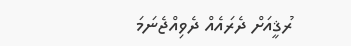ރުޤީއަށް ދެރައެއް ދެވިއްޖެނަމަ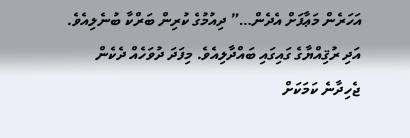އަހަރެން މަޢާފަށް އެދެން…” ދިއުމުގެ ކުރިން ބަރްކާ ބުނެލިއެވެ. އަދި ރުޤިއްޔާގެ ގައިގައި ބައްދާލިއެވެ. މިފަދަ ދުވަހެއް ދެކެން ޖެހިދާނެ ކަމަކަށް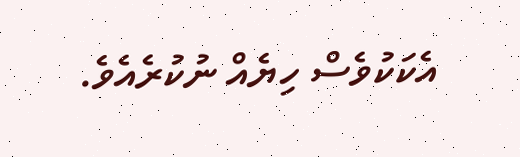އެކަކުވެސް ހިޔެއް ނުކުރެއެވެ.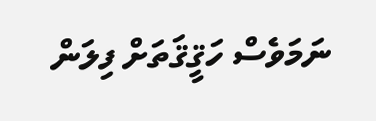ނަމަވެސް ހަޤީޤަތަށް ފިލަން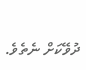ދުވޭކަށް ނެތެވެ.